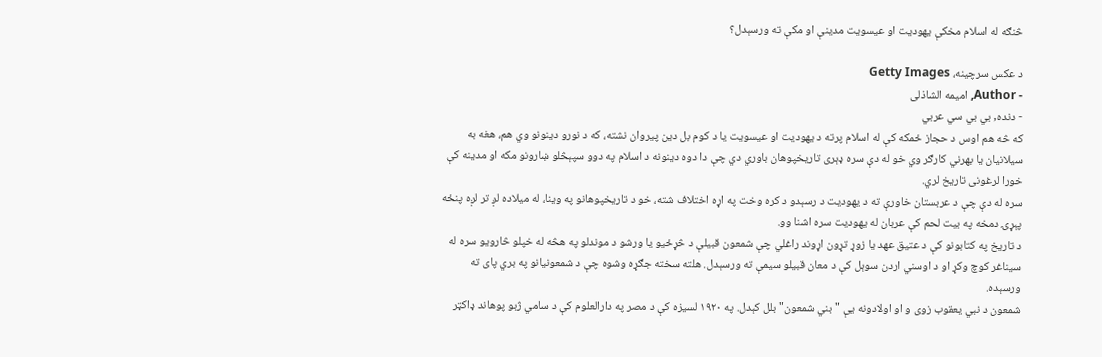څنګه له اسلام مخکې یهودیت او عیسویت مدینې او مکې ته ورسېدل؟

د عکس سرچینه، Getty Images
- Author, امیمه الشاذلی
- دنده, بي بي سي عربي
که څه هم اوس د حجاز ځمکه کې له اسلام پرته د یهودیت او عیسویت یا د کوم بل دین پیروان نشته، که د نورو دینونو وي هم، هغه به سیلانیان یا بهرني کارګر وي خو له دې سره ډېری تاریخپوهان باوري دي چې دا دوه دینونه د اسلام په دوو سپېڅلو ښارونو مکه او مدینه کې خورا لرغونی تاریخ لري.
سره له دې چې د عربستان خاورې ته د یهودیت د رسېدو د کره وخت په اړه اختلاف شته، خو د تاریخپوهانو په وینا، له میلاده لږ تر لږه پنځه پېړۍ دمخه په بیت لحم کې عربان له یهودیت سره اشنا وو.
د تاریخ په کتابونو کې د عتیق عهد یا زوړ تړون اړوند راغلي چې شمعون قبیلې د څړځیو یا ورشو د موندلو په هڅه له خپلو څارویو سره له سیناغر کوچ وکړ او د اوسني اردن سوېل کې د معان قبیلو سیمې ته ورسېدل. هلته سخته جګړه وشوه چې د شمعونیانو په بري پای ته ورسېده.
شمعون د نبي یعقوب زوی و او اولادونه یې " بني شمعون" بلل کېدل. په ۱۹۲۰ لسیزه کې د مصر په دارالعلوم کې د سامي ژبو پوهاند ډاکټر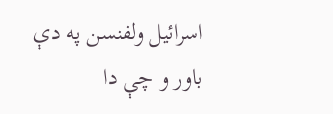اسرائیل ولفنسن په دې باور و چې دا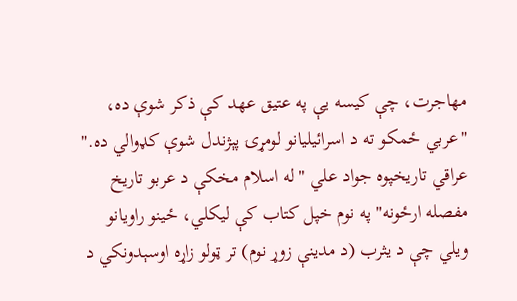مهاجرت، چې کیسه یې په عتیق عهد کې ذکر شوې ده، "عربي ځمکو ته د اسرائیلیانو لومړۍ پېژندل شوې کډوالي ده."
عراقي تاریخپوه جواد علي "له اسلام مخکې د عربو تاریخ مفصله ارځونه" په نوم خپل کتاب کې لیکلي، ځینو راویانو ویلي چې د یثرب (د مدینې زوړ نوم) تر ټولو زاړه اوسېدونکي د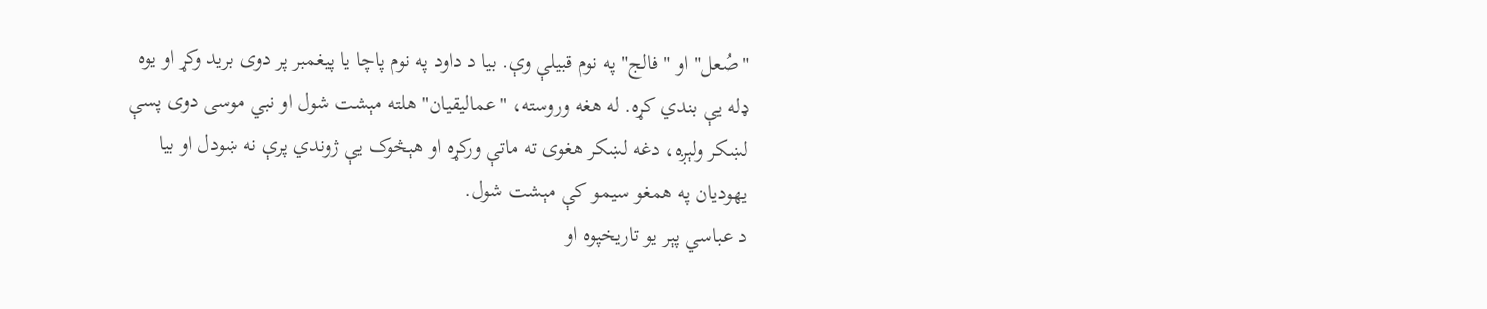"صُعل" او "فالج" په نوم قبیلې وې. بیا د داود په نوم پاچا یا پیغمبر پر دوی برید وکړ او یوه ډله یې بندي کړه. له هغه وروسته، "عمالیقیان" هلته مېشت شول او نبي موسی دوی پسې لښکر ولېږه، دغه لښکر هغوی ته ماتې ورکړه او هېڅوک یې ژوندي پرې نه ښودل او بیا یهودیان په همغو سیمو کې مېشت شول.
د عباسي پېر یو تاریخپوه او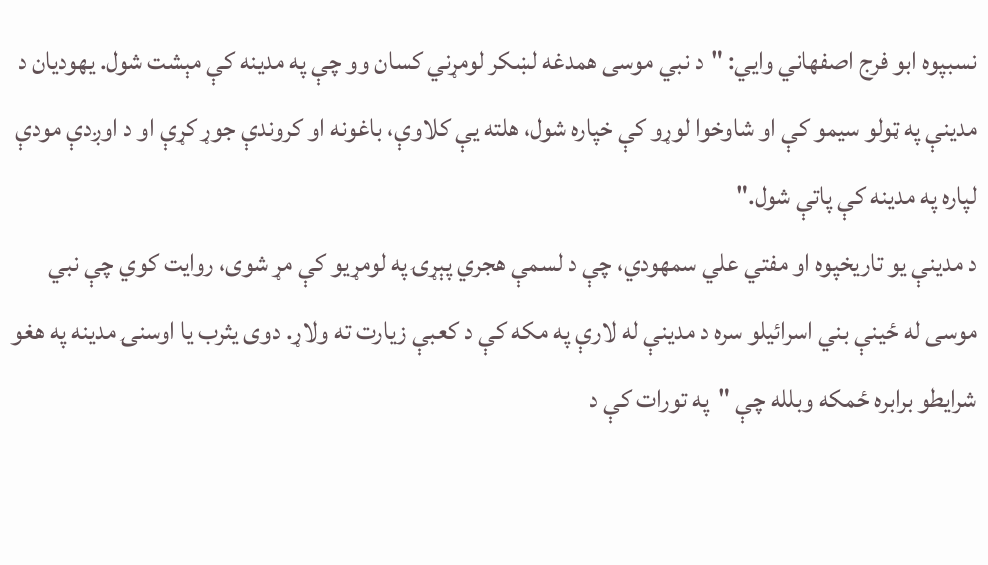نسبپوه ابو فرج اصفهاني وايي: "د نبي موسی همدغه لښکر لومړني کسان وو چې په مدینه کې مېشت شول. یهودیان د مدینې په ټولو سیمو کې او شاوخوا لوړو کې خپاره شول، هلته یې کلاوې، باغونه او کروندې جوړ کړې او د اوږدې مودې لپاره په مدینه کې پاتې شول."
د مدینې یو تاریخپوه او مفتي علي سمهودي، چې د لسمې هجري پېړۍ په لومړیو کې مړ شوی، روایت کوي چې نبي موسی له ځینې بني اسرائیلو سره د مدینې له لارې په مکه کې د کعبې زیارت ته ولاړ. دوی یثرب یا اوسنۍ مدینه په هغو شرایطو برابره ځمکه وبلله چې "په تورات کې د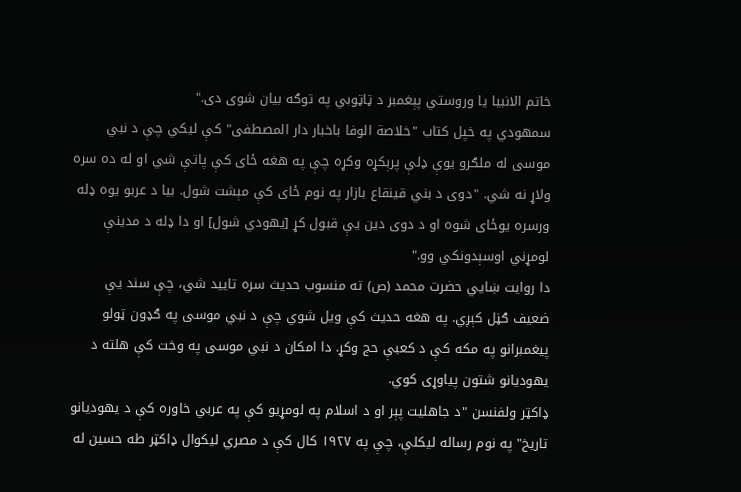خاتم الانبیا یا وروستي پېغمبر د ټاټوبي په توګه بیان شوی دی."
سمهودي په خپل کتاب "خلاصة الوفا باخبار دار المصطفی" کې لیکي چې د نبي موسی له ملګرو یوې ډلې پرېکړه وکړه چې په هغه ځای کې پاتې شي او له ده سره ولاړ نه شي. "دوی د بني قینقاع بازار په نوم ځای کې مېشت شول. بیا د عربو یوه ډله ورسره یوځای شوه او د دوی دین یې قبول کړ [یهودي شول] او دا ډله د مدینې لومړني اوسېدونکي وو."
دا روایت ښايي حضرت محمد (ص) ته منسوب حدیث سره تایید شي، چې سند یې ضعیف ګڼل کېږي. په هغه حدیث کې ویل شوي چې د نبي موسی په ګډون ټولو پیغمبرانو په مکه کې د کعبې حج وکړ. دا امکان د نبي موسی په وخت کې هلته د یهودیانو شتون پیاوړی کوي.
ډاکټر ولفنسن "د جاهلیت پېر او د اسلام په لومړیو کې په عربي خاوره کې د یهودیانو تاریخ" په نوم رساله لیکلې، چې په ۱۹۲۷ کال کې د مصري لیکوال ډاکټر طه حسین له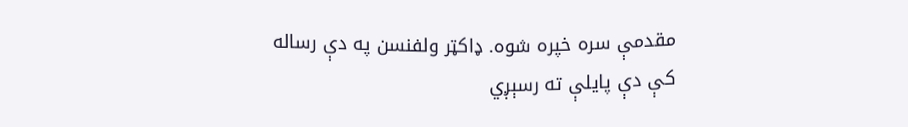مقدمې سره خپره شوه. ډاکټر ولفنسن په دې رساله کې دې پایلې ته رسېږي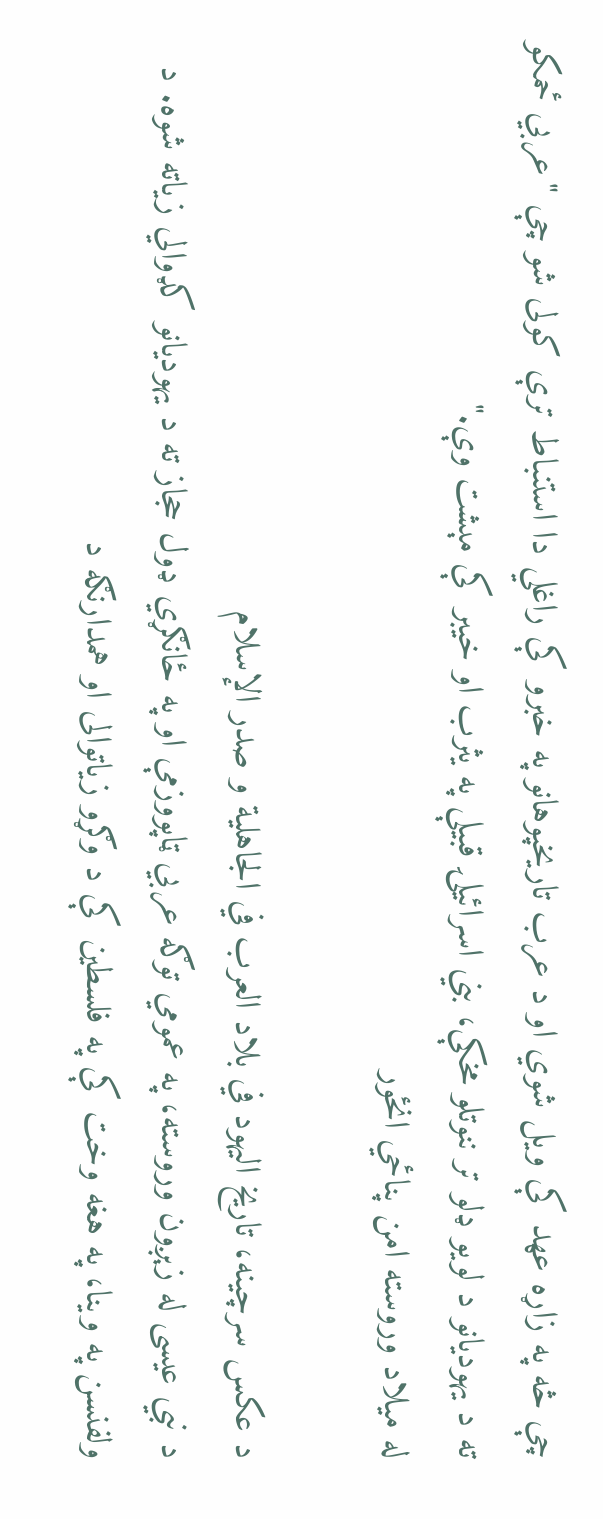چې څه په زاړه عهد کې ویل شوي او د عرب تاریخپوهانو په خبرو کې راغلي دا استنباط ترې کولی شو چې "عربي ځمکو ته د یهودیانو د لویو ډلو تر ننوتلو مخکې، بني اسرائیلۍ قبیلې په یثرب او خیبر کې مېشت وې."
له میلاد وروسته امن پناځي انځور

د عکس سرچینه، تاريخ اليهود في بلاد العرب في الجاهلية و صدر الإسلام
د نبي عیسی له زېږون وروسته، په عمومي توګه عربي ټاپووزمې او په ځانګړي ډول حجاز ته د یهودیانو کډوالي زیاته شوه. د ولفنسن په وینا، په هغه وخت کې په فلسطین کې د وګړو زیاتوالی او همدارنګه د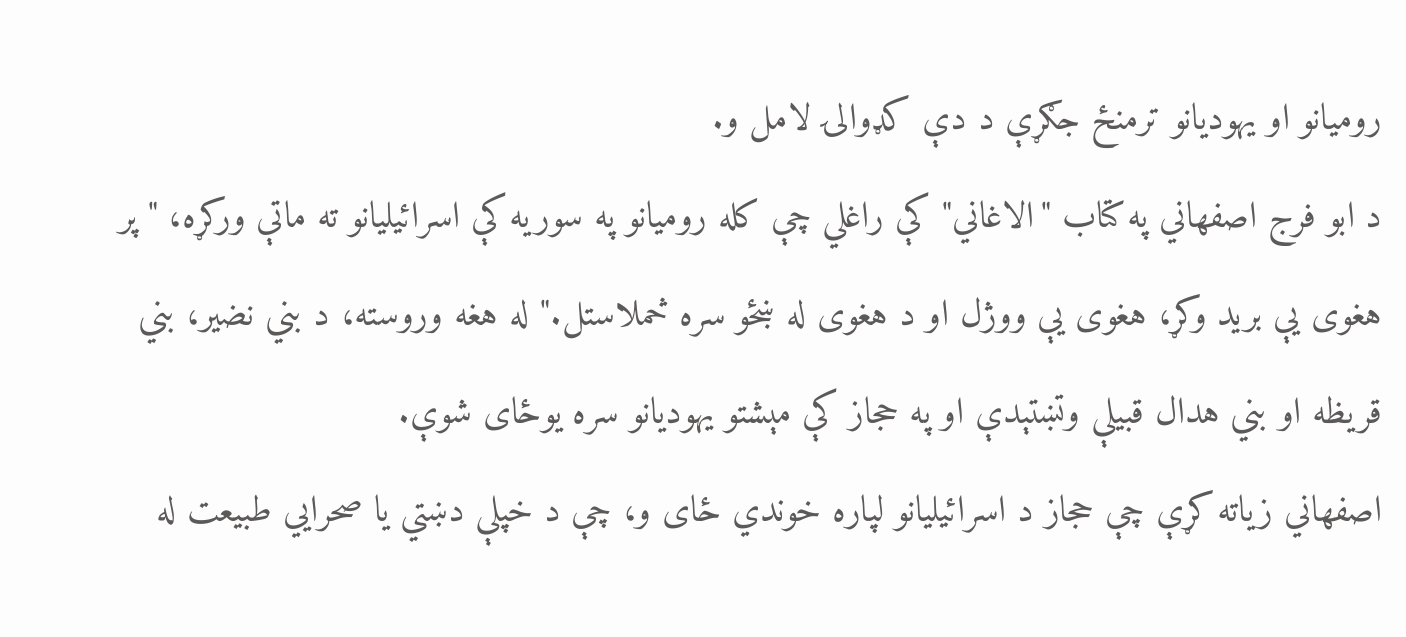رومیانو او یهودیانو ترمنځ جګړې د دې کډوالۍ لامل و.
د ابو فرج اصفهاني په کتاب "الاغاني" کې راغلي چې کله رومیانو په سوریه کې اسرائیلیانو ته ماتې ورکړه، "پر هغوی یې برید وکړ، هغوی یې ووژل او د هغوی له ښځو سره څملاستل." له هغه وروسته، د بني نضیر، بني قریظه او بني هدال قبیلې وتښتېدې او په حجاز کې مېشتو یهودیانو سره یوځای شوې.
اصفهاني زیاته کړې چې حجاز د اسرائیلیانو لپاره خوندي ځای و، چې د خپلې دښتي یا صحرايي طبیعت له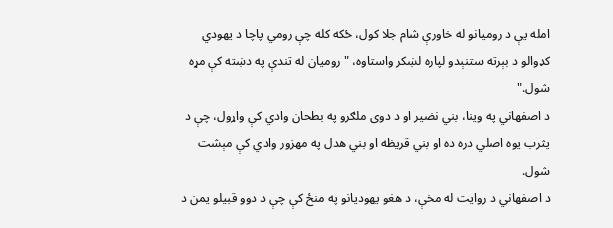امله یې د رومیانو له خاورې شام جلا کول، ځکه کله چې رومي پاچا د یهودي کډوالو د بېرته ستنېدو لپاره لښکر واستاوه، "رومیان له تندې په دښته کې مړه شول."
د اصفهاني په وینا، بني نضیر او د دوی ملګرو په بطحان وادي کې واړول، چې د یثرب یوه اصلي دره ده او بني قریظه او بني هدل په مهزور وادي کې مېشت شول.
د اصفهاني د روایت له مخې، د هغو يهوديانو په منځ کې چې د دوو قبيلو يمن د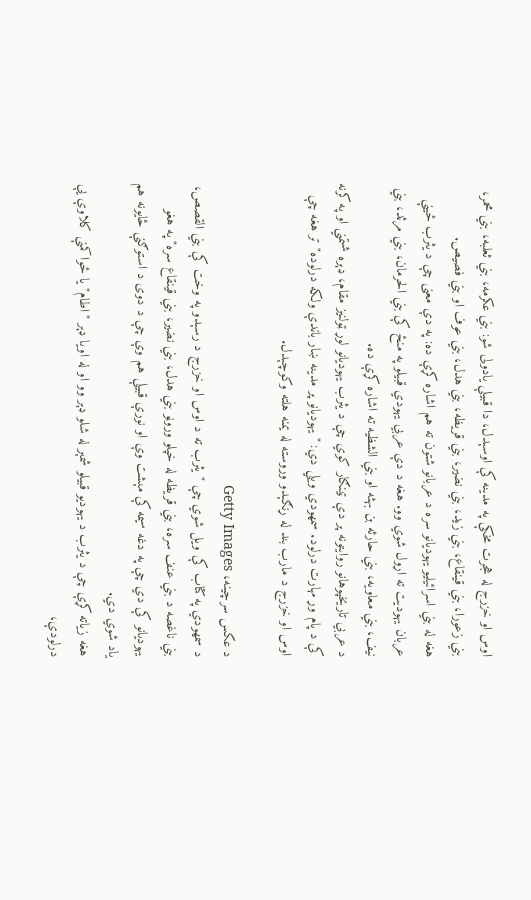اوس او خزرج له هجرت مخکې په مدينه کې اوسېدل، دا قبيلې يادولی شو: بني عکرمه، بني ثعلبه، بني محمر، بني زعورا، بني قينقاع، بني زيد، بني نضير، بني قريظه، بني هدل، بني عوف او بني فصیص.
هغه له بني اسرائیلیو يهوديانو سره د عربانو شتون ته هم اشاره کړې ده: په دې معنی چې د يثرب ځينې عربان يهوديت ته اړول شوي وو. هغه د دې عربي يهودي قبيلو په منځ کې بني الحرمان، بني مرثد، بني نيف، بني معاويه، بني حارثه بن بهثه او بني الشظيه ته اشاره کړې ده.
د عربي تاریخپوهانو روایتونه پر دې ټینګار کوي چې د یثرب یهودیانو لوړ ټولنیز مقام، ډېره شتمني او په کرنه کې د پام وړ مهارت درلود. سمهودي ویلي دي: "یهودیانو پر مدینه ښار باندې ولکه درلوده" تر هغه چې اوس او خزرج د مارب بند له ړنګېدو وروسته له یمنه هلته وکوچېدل.

د عکس سرچینه، Getty Images
د سمهودي په کتاب کې ویل شوي چې "یثرب ته د اوس او خزرج د رسېدو په وخت کې بني القصص، بني ناغصه د بني عنف سره، بني قریظه له خپلو وروڼو بني هدل، بني نضیر، بني قینقاع سره" په هغو یهودیانو کې دي چې په دغه سیمه کې مېشت وې او نورې قبیلې هم وې چې د دوی د استوګنې ځایونه هم یاد شوي دي.
هغه زیاته کړې چې د یثرب د یهوديو قبیلو شمېر له شلو ډېر وو او له اویا ډېر "اطام" یا ځواکمنې کلاوې یې درلودې،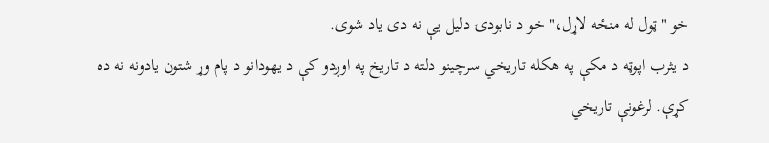خو "ټول له منځه لاړل،" خو د نابودۍ دلیل یې نه دی یاد شوی.
د یثرب اپوټه د مکې په هکله تاریخي سرچینو دلته د تاریخ په اوږدو کې د یهودانو د پام وړ شتون یادونه نه ده کړې. لرغونې تاریخي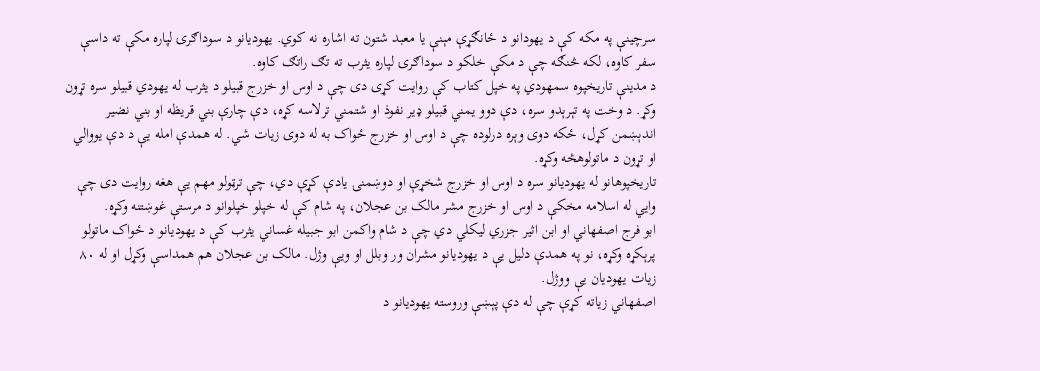سرچینې په مکه کې د یهودانو د ځانګړې مېنې یا معبد شتون ته اشاره نه کوي. یهودیانو د سوداګرۍ لپاره مکې ته داسې سفر کاوه، لکه څنګه چې د مکې خلکو د سوداګرۍ لپاره یثرب ته تګ راتګ کاوه.
د مدینې تاریخپوه سمهودي په خپل کتاب کې روایت کړی دی چې د اوس او خزرج قبیلو د یثرب له یهودي قبیلو سره تړون وکړ. د وخت په تېرېدو سره، دې دوو یمني قبیلو ډیر نفوذ او شتمني ترلاسه کړه، دې چارې بني قریظه او بني نضیر اندېښمن کړل، ځکه دوی وېره درلوده چې د اوس او خزرج ځواک به له دوی زیات شي. له همدې امله یې د دې یووالي او تړون د ماتولوهڅه وکړه.
تاریخپوهانو له یهودیانو سره د اوس او خزرج شخړې او دوښمنۍ یادې کړې دي، چې ترټولو مهم یې هغه روایت دی چې وايي له اسلامه مخکې د اوس او خزرج مشر مالک بن عجلان، په شام کې له خپلو خپلوانو د مرستې غوښتنه وکړه.
ابو فرج اصفهاني او ابن اثیر جزري لیکلي دي چې د شام واکمن ابو جبیله غساني یثرب کې د یهودیانو د ځواک ماتولو پرېکړه وکړه، نو په همدې دلیل یې د یهودیانو مشران ور وبلل او ویې وژل. مالک بن عجلان هم همداسې وکړل او له ۸۰ زیات یهودیان یې ووژل.
اصفهاني زیاته کړې چې له دې پېښې وروسته یهودیانو د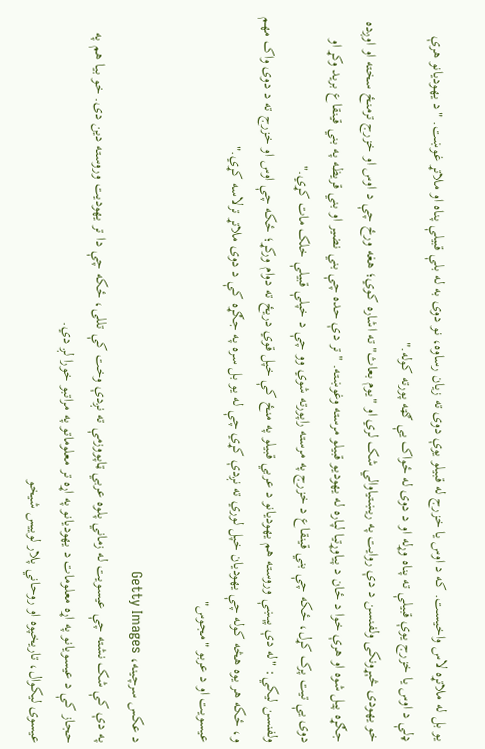یو بل له ملاتړه لاس واخیست. که د اوس یا خزرج له قبیلو یوې دوی ته زیان رساوه، نو دوی به له بلې قبیلې پناه او ملاتړ غوښت. "د یهودیانو هرې ډلې د اوس یا خزرج یوې قبیلې ته پناه وړله او د دوی له ځواک یې ګټه پورته کوله."
خو یهودی څېړونکی ولفنسن د دې روایت په ریښتیاوالي شک لري او "یوم بعاث" ته اشاره کوي؛ هغه ورځ چې د اوس او خزرج ترمنځ سخته او اوږده جګړه پیل شوه او هرې خوا د ځان د پیاوړتیا لپاره له یهوديو قبیلو مرسته وغوښته. "تر دې حده چې بني نضیر او بني قریظه په بني قینقاع برید وکړ او دوی یې تیت پرک کړل، ځکه چې بني قینقاع د خزرج په مرسته راپورته شوي وو چې د خپلې قبیلې خلک مات کړي."
ولفنسن لیکي: "له دې پېښې وروسته هم یهودیانو د عربي قبیلو په منځ کې خپل قوي دریځ ته دوام ورکړ؛ ځکه چې اوس او خزرج ته د دوی واک مهم و، ځکه هر یوه هڅه کوله چې یهودیان خپل لوري ته نږدې کړي چې له یو بل سره په جګړه کې د دوی ملاتړ ترلاسه کړي."
عیسویت او د عربو "مجوس"

د عکس سرچینه، Getty Images
په دې کې شک نشته چې عیسویت له زماني پلوه عربي ټاپووزمې ته نږدې وخت کې تللی، ځکه چې دا تر یهودیت وروسته دین دی. خو بیا هم په حجاز کې د عیسویانو په اړه معلومات د یهودیانو په اړه تر معلوماتو په مراتبو خورا لږ دي.
عیسوی لیکوال، تاریخپوه او روحاني پلار لوییس شیخو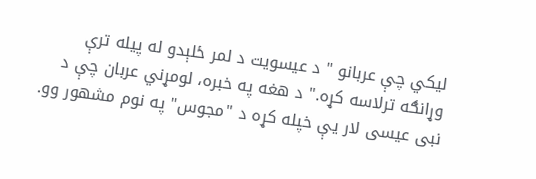لیکي چې عربانو " د عیسویت د لمر ځلېدو له پیله ترې وړانګه ترلاسه کړه." د هغه په خبره، لومړني عربان چې د نبی عیسی لار یې خپله کړه د "مجوس" په نوم مشهور وو.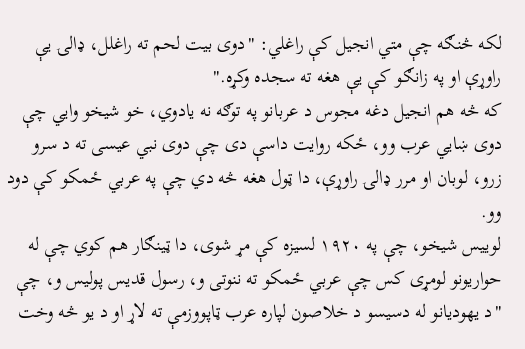لکه څنګه چې متي انجیل کې راغلي: "دوی بیت لحم ته راغلل، ډالۍ یې راوړې او په زانګو کې یې هغه ته سجده وکړه."
که څه هم انجیل دغه مجوس د عربانو په توګه نه یادوي، خو شیخو وايي چې دوی ښايي عرب وو، ځکه روایت داسې دی چې دوی نبي عیسی ته د سرو زرو، لوبان او مرر ډالۍ راوړې، دا ټول هغه څه دي چې په عربي ځمکو کې دود وو.
لوییس شیخو، چې په ۱۹۲۰ لسیزه کې مړ شوی، دا ټینګار هم کوي چې له حواریونو لومړی کس چې عربي ځمکو ته ننوتی و، رسول قدیس پولیس و، چې "د یهودیانو له دسیسو د خلاصون لپاره عرب ټاپووزمې ته لاړ او د یو څه وخت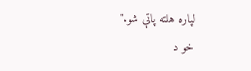لپاره هلته پاتې شو."
خو د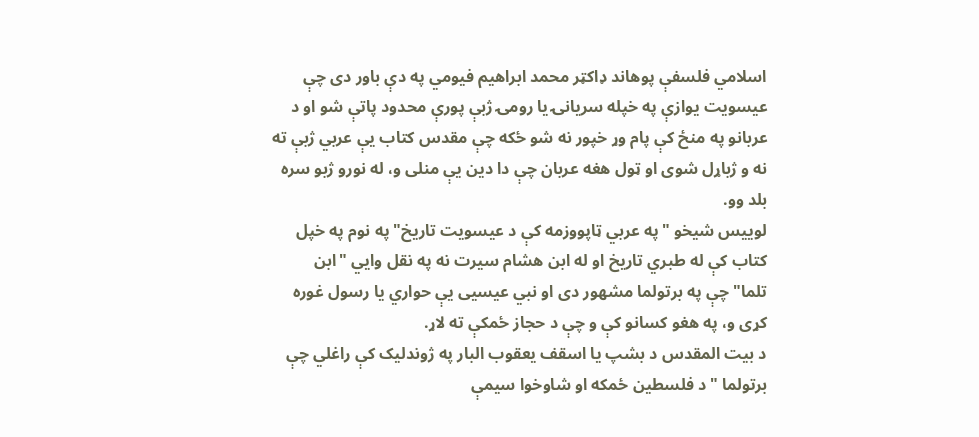اسلامي فلسفې پوهاند ډاکټر محمد ابراهیم فیومي په دې باور دی چې عیسویت یوازې په خپله سریانۍ یا رومۍ ژبې پورې محدود پاتې شو او د عربانو په منځ کې پام وړ خپور نه شو ځکه چې مقدس کتاب یې عربي ژبې ته نه و ژباړل شوی او ټول هغه عربان چې دا دین یې منلی و، له نورو ژبو سره بلد وو.
لوییس شیخو "په عربي ټاپووزمه کې د عیسویت تاریخ" په نوم په خپل کتاب کې له طبري تاریخ او له ابن هشام سیرت نه په نقل وايي "ابن تلما"چې په برتولما مشهور دی او نبي عیسیی یې حواري یا رسول غوره کړی و، په هغو کسانو کې و چې د حجاز ځمکې ته لاړ.
د بیت المقدس د بشپ یا اسقف یعقوب البار په ژوندلیک کې راغلي چې برتولما "د فلسطین ځمکه او شاوخوا سیمې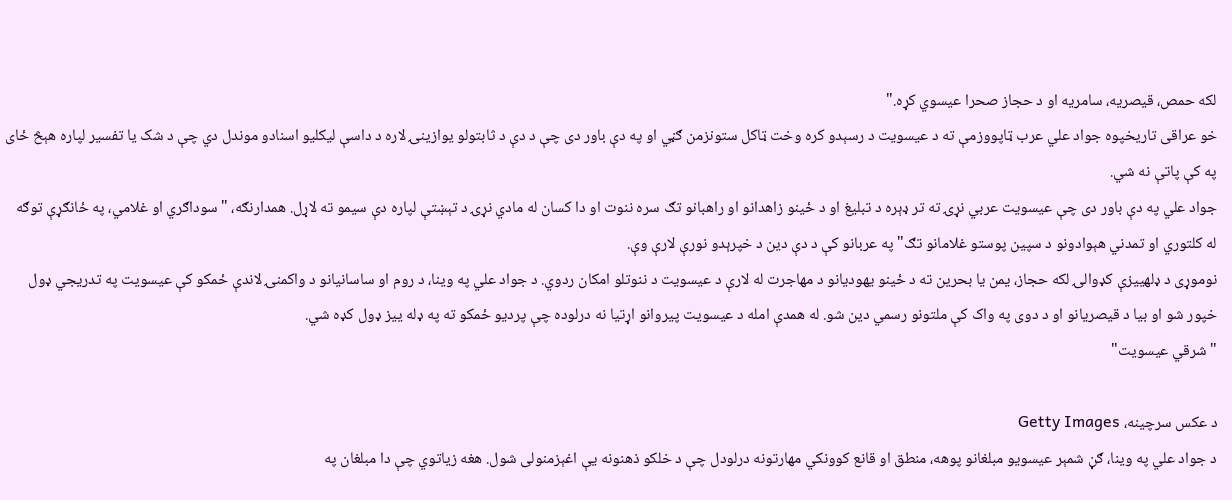لکه حمص، قیصریه، سامریه او د حجاز صحرا عیسوي کړه."
خو عراقی تاریخپوه جواد علي عرب ټاپووزمې ته د عیسویت د رسېدو کره وخت ټاکل ستونزمن ګڼي او په دې باور دی چې د دې د ثابتولو یوازینۍ لاره د داسې لیکلیو اسنادو موندل دي چې د شک یا تفسیر لپاره هېڅ ځای په کې پاتې نه شي.
جواد علي په دې باور دی چې عیسویت عربي نړۍ ته تر ډېره د تبلیغ او د ځینو زاهدانو او راهبانو تګ سره ننوت او دا کسان له مادي نړۍ د تېښتې لپاره دې سیمو ته لاړل. همدارنګه، "سوداګري او غلامي، په ځانګړې توګه له کلتوري او تمدني هېوادونو د سپین پوستو غلامانو تګ" په عربانو کې د دې دین د خپرېدو نورې لارې وې.
نوموړی د ډلهییزې کډوالۍ لکه حجاز، یمن یا بحرین ته د ځینو یهودیانو د مهاجرت له لارې د عیسویت د ننوتلو امکان ردوي. د جواد علي په وینا، د روم او ساسانیانو د واکمنۍ لاندې ځمکو کې عیسویت په تدریجي ډول خپور شو او بیا د قیصریانو او د دوی په واک کې ملتونو رسمي دین شو. له همدې امله د عیسویت پیروانو اړتیا نه درلوده چې پردیو ځمکو ته په ډله ییز ډول کډه شي.
"شرقي عیسویت"

د عکس سرچینه، Getty Images
د جواد علي په وینا، ګڼ شمېر عیسويو مبلغانو پوهه، منطق او قانع کوونکي مهارتونه درلودل چې د خلکو ذهنونه یې اغېزمنولی شول. هغه زیاتوي چې دا مبلغان په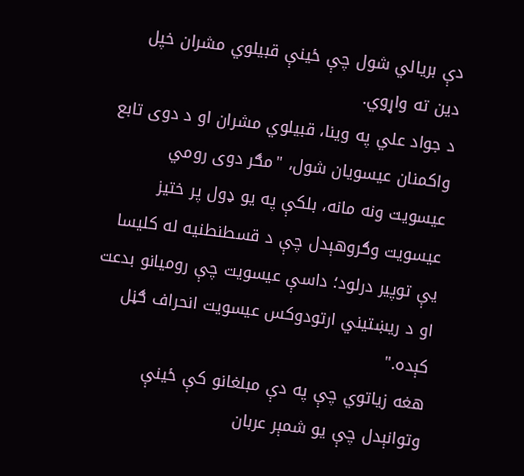دې بریالي شول چې ځینې قبیلوي مشران خپل دین ته واړوي.
د جواد علي په وینا، قبیلوي مشران او د دوی تابع واکمنان عیسویان شول، "مګر دوی رومي عیسویت ونه مانه، بلکې په یو ډول پر ختیز عیسویت وګروهېدل چې د قسطنطنیه له کلیسا یې توپیر درلود؛ داسې عیسویت چې رومیانو بدعت او د ریښتیني ارتودوکس عیسویت انحراف ګڼل کېده."
هغه زیاتوي چې په دې مبلغانو کې ځینې وتوانېدل چې یو شمېر عربان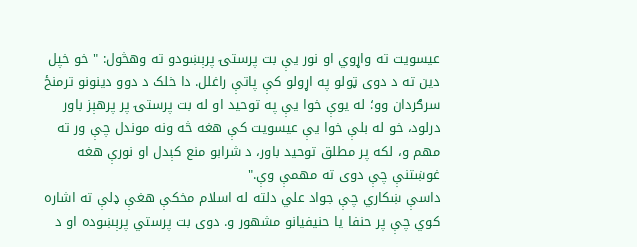عیسویت ته واړوي او نور یې بت پرستۍ پرېښودو ته وهڅول: " خو خپل دین ته د دوی ټولو په اړولو کې پاتې راغلل. دا خلک د دوو دینونو ترمنځ سرګردان وو؛ له یوې خوا یې په توحید او له بت پرستۍ پر پرهېز باور درلود، خو له بلې خوا یې عیسویت کې هغه څه ونه موندل چې ور ته مهم و، لکه پر مطلق توحید باور، د شرابو منع کېدل او نورې هغه غوښتنې چې دوی ته مهمې وې."
داسې ښکاري چې جواد علي دلته له اسلام مخکې هغې ډلې ته اشاره کوي چې پر حنفا یا حنیفیانو مشهور و. دوی بت پرستي پرېښوده او د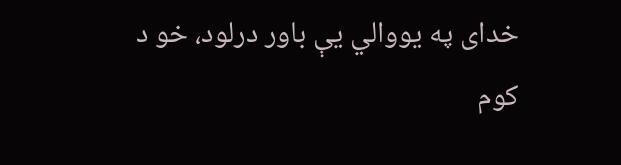خدای په یووالي یې باور درلود، خو د کوم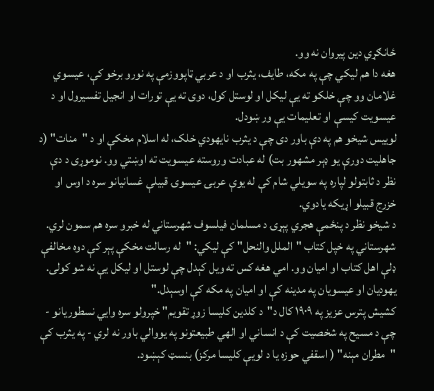ځانګړي دین پیروان نه وو.
هغه دا هم لیکي چې په مکه، طایف، یثرب او د عربي ټاپووزمې په نورو برخو کې، عیسوي غلامان وو چې خلکو ته یې لیکل او لوستل کول، دوی ته یې تورات او انجیل تفسیرول او د عیسویت کیسې او تعلیمات یې ور ښودل.
لوییس شیخو هم په دې باور دی چې د یثرب نایهودي خلک، له اسلام مخکې او د "منات" (د جاهلیت دورې یو ډېر مشهور بت) له عبادت وروسته عیسویت ته اوښتي وو. نوموړی د دې نظر د ثابتولو لپاره په سویلي شام کې له یوې عربۍ عیسوۍ قبیلې غسانیانو سره د اوس او خزرج قبیلو اړیکه یادوي.
د شیخو نظر د پنځمې هجري پېړۍ د مسلمان فیلسوف شهرستاني له خبرو سره هم سمون لري. شهرستاني په خپل کتاب "الملل والنحل" کې لیکي: "له رسالت مخکې پېر کې دوه مخالفې ډلې اهل کتاب او اميان وو. امي هغه کس ته ویل کېدل چې لوستل او لیکل یې نه شو کولی. یهودیان او عیسویان په مدینه کې او اميان په مکه کې اوسېدل."
کشیش پترس عزیز په ۱۹۰۹ کال د"د کلدین کلیسا زوړ تقویم" خپرولو سره وايي نسطوریانو - چې د مسیح په شخصیت کې د انساني او الهي طبیعتونو په یووالي باور نه لري - په یثرب کې "مطران مېنه" ( اسقفي حوزه یا د لویې کلیسا مرکز) بنسټ کېښود.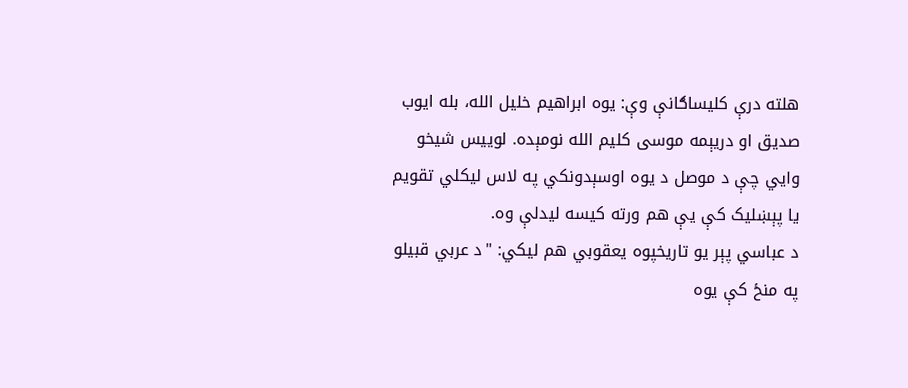هلته درې کلیساګانې وې: یوه ابراهیم خلیل الله، بله ایوب صدیق او دریېمه موسی کلیم الله نومېده. لوییس شیخو وايي چې د موصل د یوه اوسېدونکي په لاس لیکلي تقویم یا پېښلیک کې یې هم ورته کیسه لیدلې وه.
د عباسي پېر یو تاریخپوه یعقوبي هم لیکي: "د عربي قبیلو په منځ کې یوه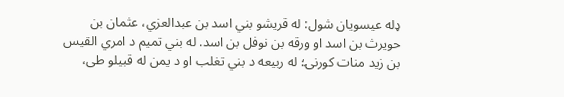ډله عیسویان شول: له قریشو بني اسد بن عبدالعزي، عثمان بن حویرث بن اسد او ورقه بن نوفل بن اسد. له بني تمیم د امري القیس بن زید منات کورنۍ؛ له ربیعه د بني تغلب او د یمن له قبیلو طی،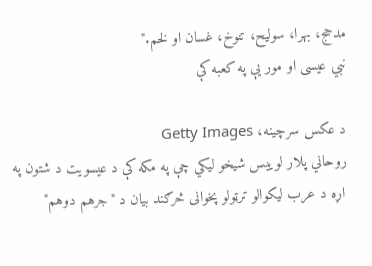مدحج، بهرا، سولیح، تنوخ، غسان او لخم."
نبي عیسی او مور یې په کعبه کې

د عکس سرچینه، Getty Images
روحاني پلار لوییس شیخو لیکي چې په مکه کې د عیسویت د شتون په اړه د عرب لیکوالو ترټولو پخوانی څرګند بیان د "جرهم دوهم"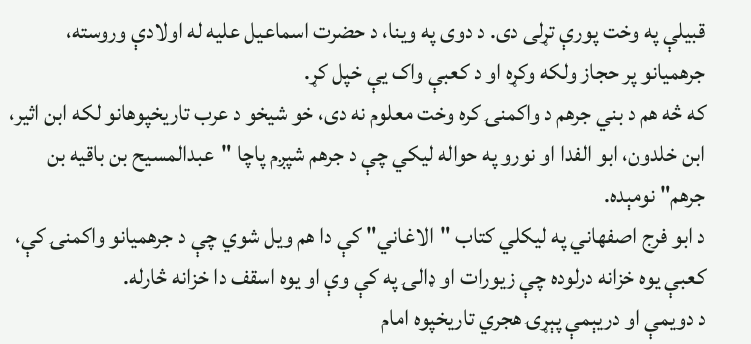قبیلې په وخت پورې تړلی دی. د دوی په وینا، د حضرت اسماعیل علیه له اولادې وروسته، جرهمیانو پر حجاز ولکه وکړه او د کعبې واک یې خپل کړ.
که څه هم د بني جرهم د واکمنۍ کره وخت معلوم نه دی، خو شیخو د عرب تاریخپوهانو لکه ابن اثیر، ابن خلدون، ابو الفدا او نورو په حواله لیکي چې د جرهم شپږم پاچا "عبدالمسیح بن باقیه بن جرهم" نومېده.
د ابو فرج اصفهاني په لیکلي کتاب "الاغاني" کې دا هم ویل شوي چې د جرهمیانو واکمنۍ کې، کعبې یوه خزانه درلوده چې زیورات او ډالۍ په کې وې او یوه اسقف دا خزانه څارله.
د دویمې او دریېمې پېړۍ هجري تاریخپوه امام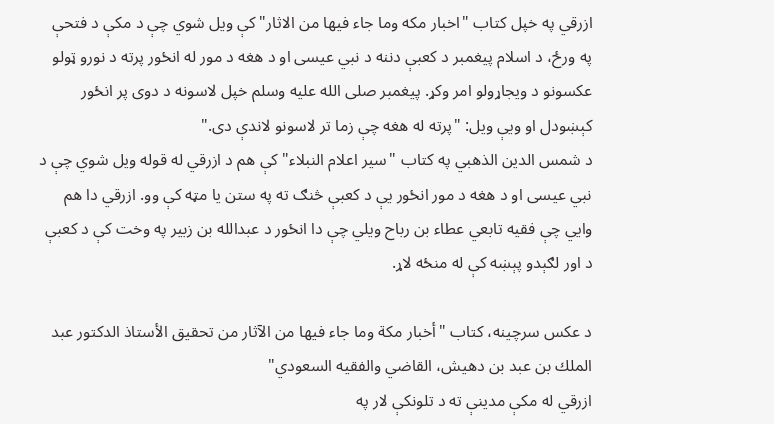ازرقي په خپل کتاب "اخبار مکه وما جاء فیها من الاثار" کې ویل شوي چې د مکې د فتحې په ورځ، د اسلام پیغمبر د کعبې دننه د نبي عیسی او د هغه د مور له انځور پرته د نورو ټولو عکسونو د ویجاړولو امر وکړ. پیغمبر صلی الله علیه وسلم خپل لاسونه د دوی پر انځور کېښودل او ویې ویل: "پرته له هغه چې زما تر لاسونو لاندې دی."
د شمس الدین الذهبي په کتاب "سیر اعلام النبلاء" کې هم د ازرقي له قوله ویل شوي چې د نبي عیسی او د هغه د مور انځور یې د کعبې څنګ ته په ستن یا مټه کې وو. ازرقي دا هم وايي چې فقیه تابعي عطاء بن رباح ویلي چې دا انځور د عبدالله بن زبیر په وخت کې د کعبې د اور لګېدو پېښه کې له منځه لاړ.

د عکس سرچینه، كتاب "أخبار مكة وما جاء فيها من الآثار من تحقيق الأستاذ الدكتور عبد الملك بن عبد بن دهيش، القاضي والفقيه السعودي"
ازرقي له مکې مدینې ته د تلونکې لار په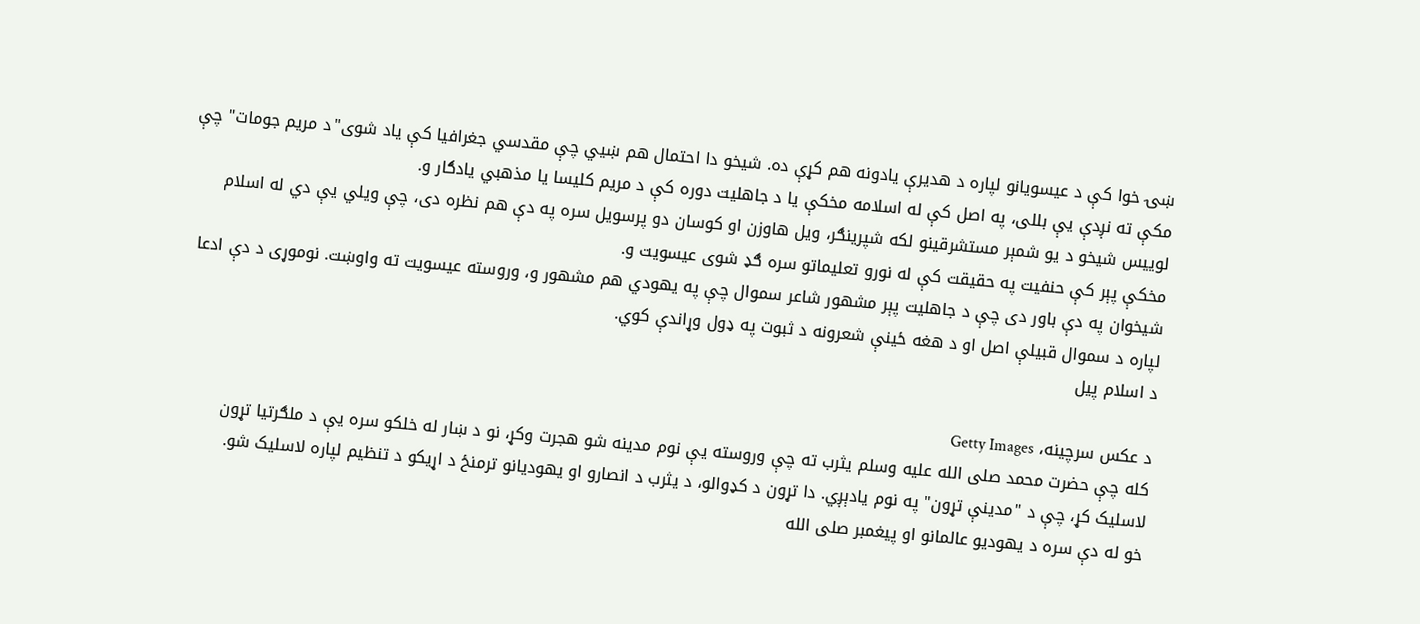ښۍ خوا کې د عیسویانو لپاره د هدیرې یادونه هم کړې ده. شیخو دا احتمال هم ښيي چې مقدسي جغرافیا کې یاد شوی"د مریم جومات" چې مکې ته نږدې یې بللی، په اصل کې له اسلامه مخکې یا د جاهلیت دوره کې د مریم کلیسا یا مذهبي یادګار و.
لوییس شیخو د یو شمېر مستشرقینو لکه شپرینګر، ویل هاوزن او کوسان دو پرسویل سره په دې هم نظره دی، چې ویلي یې دي له اسلام مخکې پېر کې حنفیت په حقیقت کې له نورو تعلیماتو سره ګډ شوی عیسویت و.
شیخوان په دې باور دی چې د جاهلیت پېر مشهور شاعر سموال چې په یهودي هم مشهور و، وروسته عیسویت ته واوښت. نوموړی د دې ادعا لپاره د سموال قبیلې اصل او د هغه ځینې شعرونه د ثبوت په ډول وړاندې کوي.
د اسلام پیل

د عکس سرچینه، Getty Images
کله چې حضرت محمد صلی الله علیه وسلم یثرب ته چې وروسته یې نوم مدینه شو هجرت وکړ، نو د ښار له خلکو سره یې د ملګرتیا تړون لاسلیک کړ، چې د "مدینې تړون" په نوم یادېږي. دا تړون د کډوالو، د یثرب د انصارو او یهودیانو ترمنځ د اړیکو د تنظیم لپاره لاسلیک شو.
خو له دې سره د یهوديو عالمانو او پیغمبر صلی الله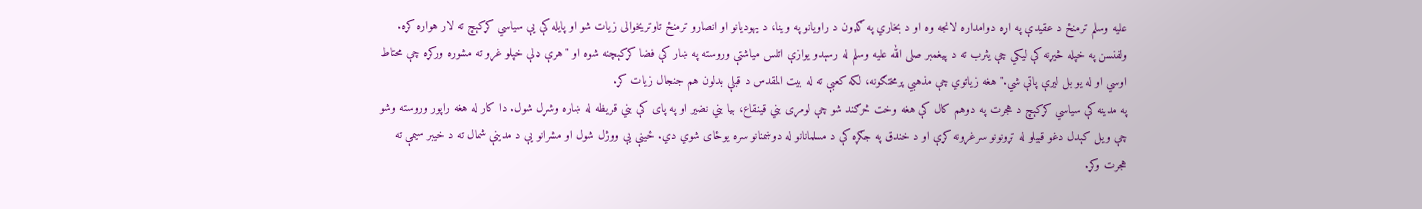علیه وسلم ترمنځ د عقیدې په اړه دوامداره لانجه وه او د بخاري په ګډون د راویانو په وینا، د یهودیانو او انصارو ترمنځ تاوتریخوالی زیات شو او پایله کې یې سیاسي کړکېچ ته لار هواره کړه.
ولفنسن په خپله څیړنه کې لیکي چې یثرب ته د پیغمبر صلی الله علیه وسلم له رسېدو یوازې اتلس میاشتې وروسته په ښار کې فضا کړکېچنه شوه او "هرې ډلې خپلو غړو ته مشوره ورکړه چې محتاط اوسي او له یو بل لیرې پاتې شي." هغه زیاتوي چې مذهبي پرمختګونه، لکه کعبې ته له بیت المقدس د قبلې بدلون هم جنجال زیات کړ.
په مدینه کې سیاسي کړکېچ د هجرت په دوهم کال کې هغه وخت څرګند شو چې لومړی بني قینقاع، بیا بني نضیر او په پای کې بني قریظه له ښاره وشړل شول. دا کار له هغه راپور وروسته وشو چې ویل کېدل دغو قبیلو له تړونونو سرغړونه کړې او د خندق په جګړه کې د مسلمانانو له دوښمنانو سره یوځای شوي دي. ځینې یې ووژل شول او مشرانو یې د مدینې شمال ته د خیبر سیمې ته هجرت وکړ.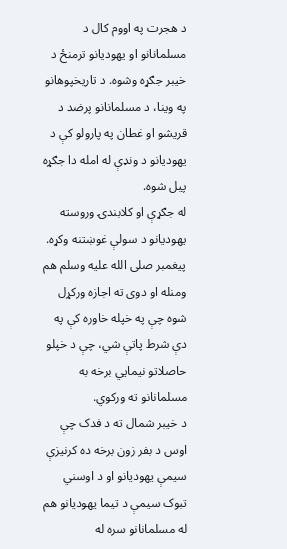د هجرت په اووم کال د مسلمانانو او یهودیانو ترمنځ د خیبر جګړه وشوه. د تاریخپوهانو په وینا، د مسلمانانو پرضد د قریشو او غطان په پارولو کې د یهودیانو د ونډې له امله دا جګړه پیل شوه.
له جګړې او کلابندۍ وروسته یهودیانو د سولې غوښتنه وکړه. پیغمبر صلی الله علیه وسلم هم ومنله او دوی ته اجازه ورکړل شوه چې په خپله خاوره کې په دې شرط پاتې شي، چې د خپلو حاصلاتو نیمایي برخه به مسلمانانو ته ورکوي.
د خیبر شمال ته د فدک چې اوس د بفر زون برخه ده کرنیزې سیمې یهودیانو او د اوسني تبوک سیمې د تیما یهودیانو هم له مسلمانانو سره له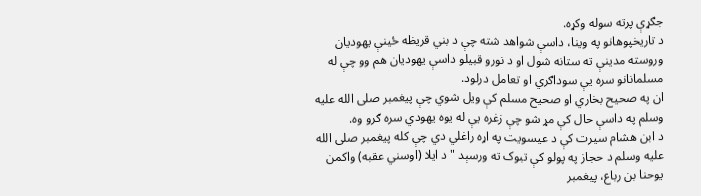جګړې پرته سوله وکړه.
د تاریخپوهانو په وینا، داسې شواهد شته چې د بني قریظه ځینې یهودیان وروسته مدینې ته ستانه شول او د نورو قبیلو داسې یهودیان هم وو چې له مسلمانانو سره یې سوداګري او تعامل درلود.
ان په صحیح بخاري او صحیح مسلم کې ویل شوي چې پیغمبر صلی الله علیه وسلم په داسې حال کې مړ شو چې زغره یې له یوه یهودي سره ګرو وه.
د ابن هشام سیرت کې د عیسویت په اړه راغلي دي چې کله پیغمبر صلی الله علیه وسلم د حجاز په پولو کې تبوک ته ورسېد "د ایلا (اوسني عقبه) واکمن یوحنا بن رباع، پیغمبر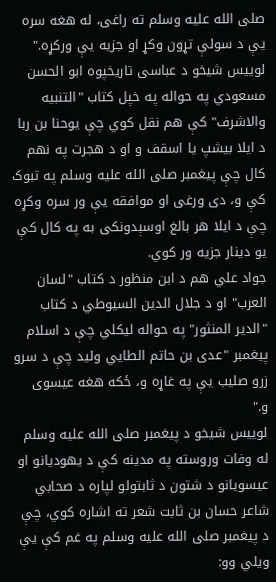صلی الله علیه وسلم ته راغی، له هغه سره یې د سولې تړون وکړ او جزیه یې ورکړه."
لوییس شیخو د عباسی تاریخپوه ابو الحسن مسعودي په حواله په خپل کتاب "التنبیه والاشرف" کې هم نقل کوي چې یوحنا بن ربا د ایلا بیشپ یا اسقف و او د هجرت په نهم کال چې پیغمبر صلی الله علیه وسلم په تبوک کې و، دی ورغی او موافقه یې ور سره وکړه چې د ایلا هر بالغ اوسېدونکی به په کال کې یو دینار جزیه ور کوي.
جواد علي هم د ابن منظور د کتاب "لسان العرب" او د جلال الدین السیوطي د کتاب "الدیر المنثور" په حواله لیکلي چې د اسلام پیغمبر "عدی بن حاتم الطایي ولید چې د سرو زرو صلیب یې په غاړه و، ځکه هغه عیسوی و."
لوییس شیخو د پیغمبر صلی الله علیه وسلم له وفات وروسته په مدینه کې د یهودیانو او عیسویانو د شتون د ثابتولو لپاره د صحابي شاعر حسان بن ثابت شعر ته اشاره کوي، چې د پیغمبر صلی الله علیه وسلم په غم کې یې ویلي وو: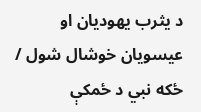د یثرب یهودیان او عیسویان خوشال شول / ځکه نبي د ځمکې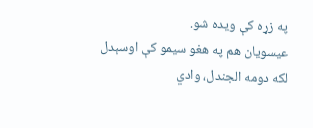په زړه کې ویده شو.
عیسویان هم په هغو سیمو کې اوسېدل لکه دومه الجندل، وادي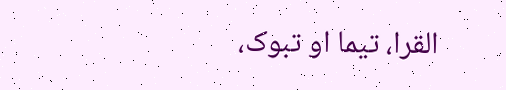القرا، تیما او تبوک،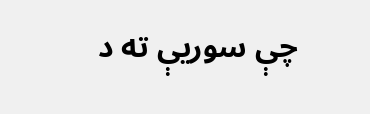چې سوریې ته د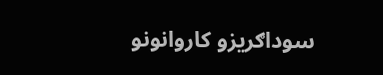سوداګریزو کاروانونو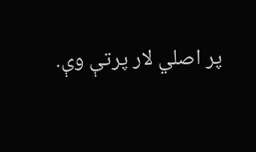پر اصلي لار پرتې وې.